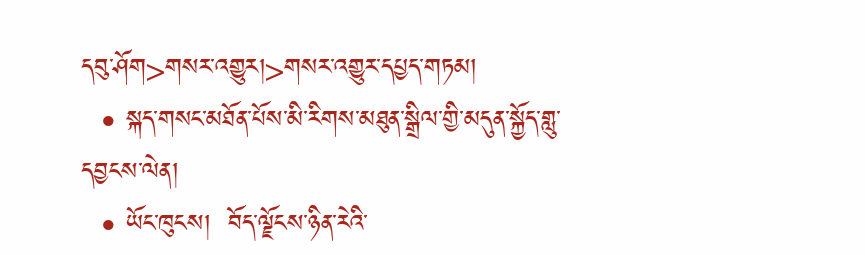དབུ་ཤོག>གསར་འགྱུར།>གསར་འགྱུར་དཔྱད་གཏམ།
  • སྐད་གསང་མཐོན་པོས་མི་རིགས་མཐུན་སྒྲིལ་གྱི་མདུན་སྐྱོད་གླུ་དབྱངས་ལེན།
  • ཡོང་ཁུངས།  བོད་ལྗོངས་ཉིན་རེའི་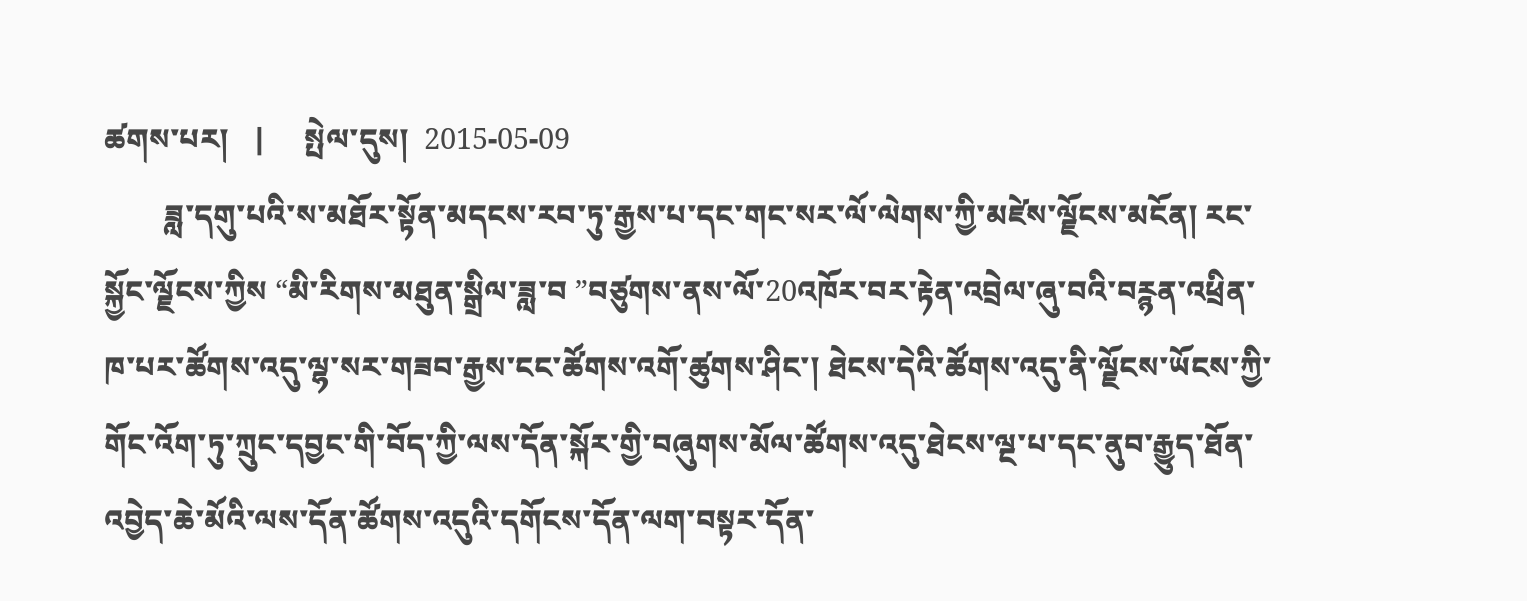ཚགས་པར།   |     སྤེལ་དུས།  2015-05-09
        ཟླ་དགུ་པའི་ས་མཐོར་སྟོན་མདངས་རབ་ཏུ་རྒྱས་པ་དང་གང་སར་ལོ་ལེགས་ཀྱི་མཛེས་ལྗོངས་མངོན། རང་སྐྱོང་ལྗོངས་ཀྱིས “མི་རིགས་མཐུན་སྒྲིལ་ཟླ་བ ”བཙུགས་ནས་ལོ་20འཁོར་བར་རྟེན་འབྲེལ་ཞུ་བའི་བཪྙན་འཕྲིན་ཁ་པར་ཚོགས་འདུ་ལྷ་སར་གཟབ་རྒྱས་ངང་ཚོགས་འགོ་ཚུགས་ཤིང་། ཐེངས་དེའི་ཚོགས་འདུ་ནི་ལྗོངས་ཡོངས་ཀྱི་གོང་འོག་ཏུ་ཀྲུང་དབྱང་གི་བོད་ཀྱི་ལས་དོན་སྐོར་གྱི་བཞུགས་མོལ་ཚོགས་འདུ་ཐེངས་ལྔ་པ་དང་ནུབ་རྒྱུད་ཐོན་འབྱེད་ཆེ་མོའི་ལས་དོན་ཚོགས་འདུའི་དགོངས་དོན་ལག་བསྟར་དོན་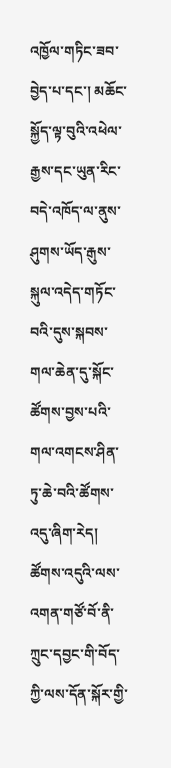འཁྱོལ་གཏིང་ཟབ་བྱེད་པ་དང་། མཆོང་སྐྱོད་ལྟ་བུའི་འཕེལ་རྒྱས་དང་ཡུན་རིང་བདེ་འཁོད་ལ་ནུས་ཤུགས་ཡོད་རྒུས་སྐུལ་འདེད་གཏོང་བའི་དུས་སྐབས་གལ་ཆེན་དུ་སྐོང་ཚོགས་བྱས་པའི་གལ་འགངས་ཤིན་ཏུ་ཆེ་བའི་ཚོགས་འདུ་ཞིག་རེད། ཚོགས་འདུའི་ལས་འགན་གཙོ་བོ་ནི་ཀྲུང་དབྱང་གི་བོད་ཀྱི་ལས་དོན་སྐོར་གྱི་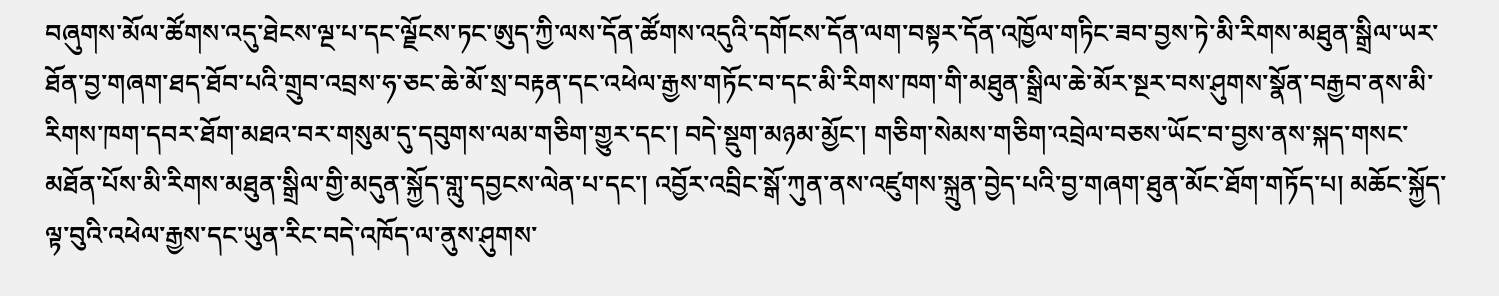བཞུགས་མོལ་ཚོགས་འདུ་ཐེངས་ལྔ་པ་དང་ལྗོངས་ཏང་ཨུད་ཀྱི་ལས་དོན་ཚོགས་འདུའི་དགོངས་དོན་ལག་བསྟར་དོན་འཁྱོལ་གཏིང་ཟབ་བྱས་ཏེ་མི་རིགས་མཐུན་སྒྲིལ་ཡར་ཐོན་བྱ་གཞག་ཐད་ཐོབ་པའི་གྲུབ་འབྲས་ཧ་ཅང་ཆེ་མོ་སྲ་བརྟན་དང་འཕེལ་རྒྱས་གཏོང་བ་དང་མི་རིགས་ཁག་གི་མཐུན་སྒྲིལ་ཆེ་མོར་སྔར་བས་ཤུགས་སྣོན་བརྒྱབ་ནས་མི་རིགས་ཁག་དབར་ཐོག་མཐའ་བར་གསུམ་དུ་དབུགས་ལམ་གཅིག་གྱུར་དང་། བདེ་སྡུག་མཉམ་མྱོང་། གཅིག་སེམས་གཅིག་འབྲེལ་བཅས་ཡོང་བ་བྱས་ནས་སྐད་གསང་མཐོན་པོས་མི་རིགས་མཐུན་སྒྲིལ་གྱི་མདུན་སྐྱོད་གླུ་དབྱངས་ལེན་པ་དང་། འབྱོར་འབྲིང་སྒོ་ཀུན་ནས་འཛུགས་སྐྲུན་བྱེད་པའི་བྱ་གཞག་ཐུན་མོང་ཐོག་གཏོད་པ། མཆོང་སྐྱོད་ལྟ་བུའི་འཕེལ་རྒྱས་དང་ཡུན་རིང་བདེ་འཁོད་ལ་ནུས་ཤུགས་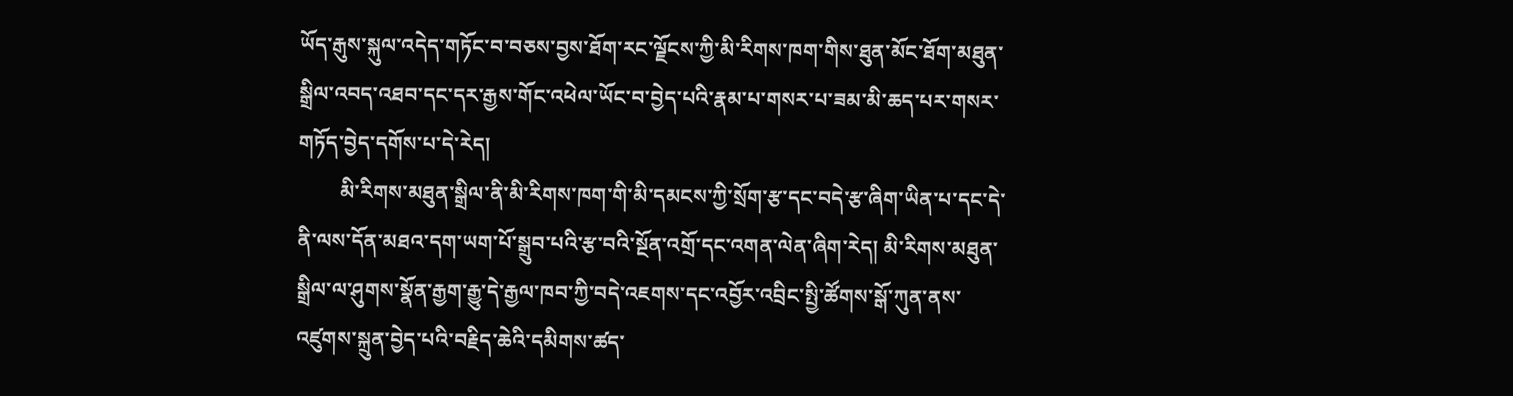ཡོད་རྒུས་སྐུལ་འདེད་གཏོང་བ་བཅས་བྱས་ཐོག་རང་ལྗོངས་ཀྱི་མི་རིགས་ཁག་གིས་ཐུན་མོང་ཐོག་མཐུན་སྒྲིལ་འབད་འཐབ་དང་དར་རྒྱས་གོང་འཕེལ་ཡོང་བ་བྱེད་པའི་རྣམ་པ་གསར་པ་ཟམ་མི་ཆད་པར་གསར་གཏོད་བྱེད་དགོས་པ་དེ་རེད།
        མི་རིགས་མཐུན་སྒྲིལ་ནི་མི་རིགས་ཁག་གི་མི་དམངས་ཀྱི་སྲོག་རྩ་དང་བདེ་རྩ་ཞིག་ཡིན་པ་དང་དེ་ནི་ལས་དོན་མཐའ་དག་ཡག་པོ་སྒྲུབ་པའི་རྩ་བའི་སྔོན་འགྲོ་དང་འགན་ལེན་ཞིག་རེད། མི་རིགས་མཐུན་སྒྲིལ་ལ་ཤུགས་སྣོན་རྒྱག་རྒྱུ་དེ་རྒྱལ་ཁབ་ཀྱི་བདེ་འཇགས་དང་འབྱོར་འབྲིང་སྤྱི་ཚོགས་སྒོ་ཀུན་ནས་འཛུགས་སྐྲུན་བྱེད་པའི་བརྗིད་ཆེའི་དམིགས་ཚད་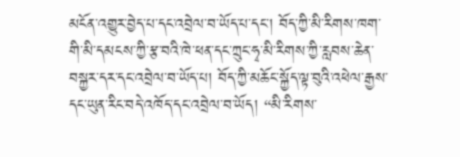མངོན་འགྱུར་བྱེད་པ་དང་འབྲེལ་བ་ཡོད་པ་དང་། བོད་ཀྱི་མི་རིགས་ཁག་གི་མི་དམངས་ཀྱི་རྩ་བའི་ཁེ་ཕན་དང་ཀྲུང་ཧྭ་མི་རིགས་ཀྱི་རླབས་ཆེན་བསྐྱར་དར་དང་འབྲེལ་བ་ཡོད་པ། བོད་ཀྱི་མཆོང་སྐྱོད་ལྟ་བུའི་འཕེལ་རྒྱས་དང་ཡུན་རིང་བདེ་འཁོད་དང་འབྲེལ་བ་ཡོད། “མི་རིགས་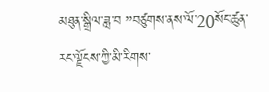མཐུན་སྒྲིལ་ཟླ་བ ”བཙུགས་ནས་ལོ་20སོང་ཚུན་རང་ལྗོངས་ཀྱི་མི་རིགས་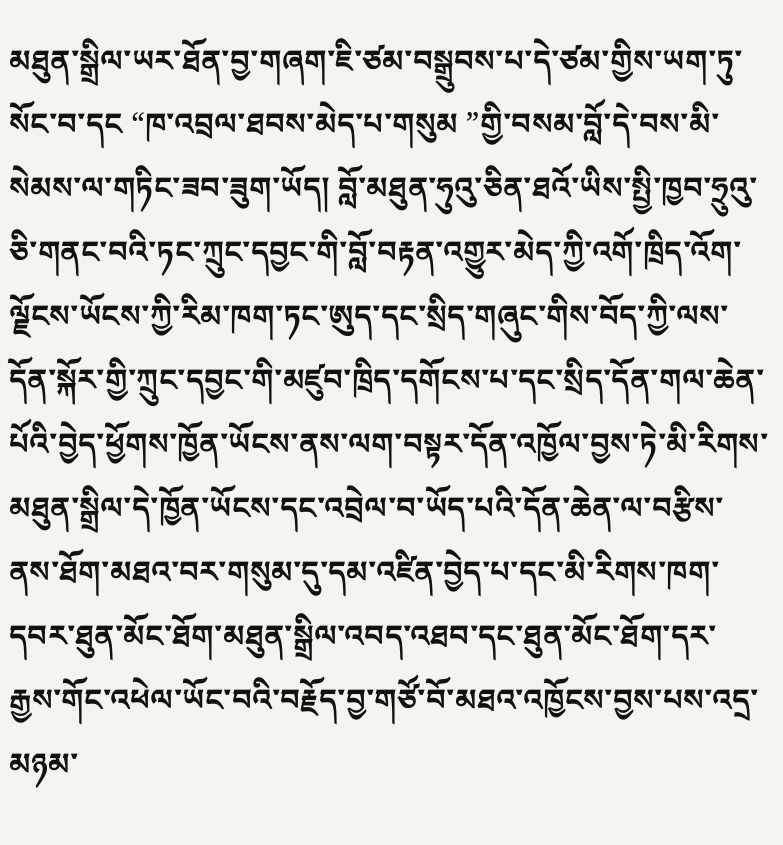མཐུན་སྒྲིལ་ཡར་ཐོན་བྱ་གཞག་ཇི་ཙམ་བསྒྲུབས་པ་དེ་ཙམ་གྱིས་ཡག་ཏུ་སོང་བ་དང “ཁ་འབྲལ་ཐབས་མེད་པ་གསུམ ”གྱི་བསམ་བློ་དེ་བས་མི་སེམས་ལ་གཏིང་ཟབ་ཟུག་ཡོད། བློ་མཐུན་ཧུའུ་ཅིན་ཐའོ་ཡིས་སྤྱི་ཁྱབ་ཧྲུའུ་ཅི་གནང་བའི་ཏང་ཀྲུང་དབྱང་གི་བློ་བརྟན་འགྱུར་མེད་ཀྱི་འགོ་ཁྲིད་འོག་ལྗོངས་ཡོངས་ཀྱི་རིམ་ཁག་ཏང་ཨུད་དང་སྲིད་གཞུང་གིས་བོད་ཀྱི་ལས་དོན་སྐོར་གྱི་ཀྲུང་དབྱང་གི་མཛུབ་ཁྲིད་དགོངས་པ་དང་སྲིད་དོན་གལ་ཆེན་པོའི་བྱེད་ཕྱོགས་ཁྱོན་ཡོངས་ནས་ལག་བསྟར་དོན་འཁྱོལ་བྱས་ཏེ་མི་རིགས་མཐུན་སྒྲིལ་དེ་ཁྱོན་ཡོངས་དང་འབྲེལ་བ་ཡོད་པའི་དོན་ཆེན་ལ་བརྩིས་ནས་ཐོག་མཐའ་བར་གསུམ་དུ་དམ་འཛིན་བྱེད་པ་དང་མི་རིགས་ཁག་དབར་ཐུན་མོང་ཐོག་མཐུན་སྒྲིལ་འབད་འཐབ་དང་ཐུན་མོང་ཐོག་དར་རྒྱས་གོང་འཕེལ་ཡོང་བའི་བརྗོད་བྱ་གཙོ་བོ་མཐའ་འཁྱོངས་བྱས་པས་འདྲ་མཉམ་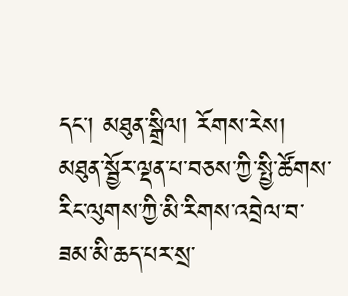དང་། མཐུན་སྒྲིལ། རོགས་རེས། མཐུན་སྦྱོར་ལྡན་པ་བཅས་ཀྱི་སྤྱི་ཚོགས་རིང་ལུགས་ཀྱི་མི་རིགས་འབྲེལ་བ་ཟམ་མི་ཆད་པར་སྲ་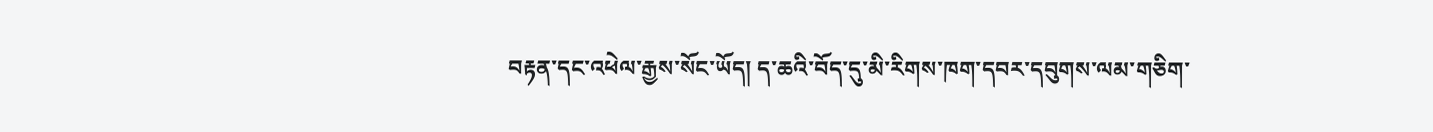བརྟན་དང་འཕེལ་རྒྱས་སོང་ཡོད། ད་ཆའི་བོད་དུ་མི་རིགས་ཁག་དབར་དབུགས་ལམ་གཅིག་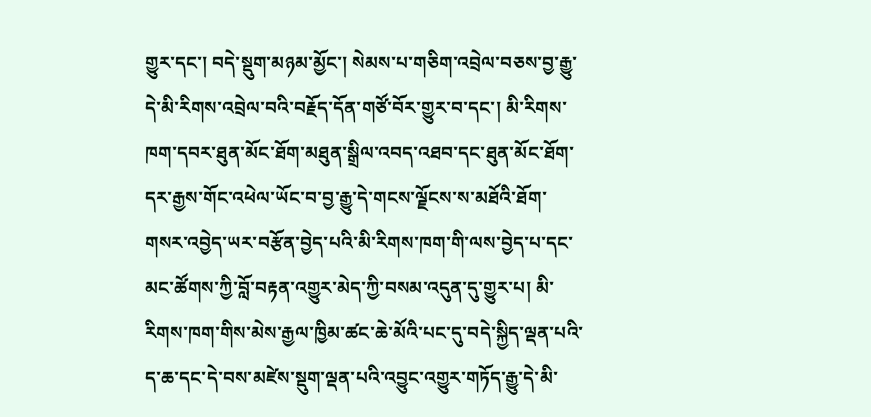གྱུར་དང་། བདེ་སྡུག་མཉམ་མྱོང་། སེམས་པ་གཅིག་འབྲེལ་བཅས་བྱ་རྒྱུ་དེ་མི་རིགས་འབྲེལ་བའི་བརྗོད་དོན་གཙོ་བོར་གྱུར་བ་དང་། མི་རིགས་ཁག་དབར་ཐུན་མོང་ཐོག་མཐུན་སྒྲིལ་འབད་འཐབ་དང་ཐུན་མོང་ཐོག་དར་རྒྱས་གོང་འཕེལ་ཡོང་བ་བྱ་རྒྱུ་དེ་གངས་ལྗོངས་ས་མཐོའི་ཐོག་གསར་འབྱེད་ཡར་བརྩོན་བྱེད་པའི་མི་རིགས་ཁག་གི་ལས་བྱེད་པ་དང་མང་ཚོགས་ཀྱི་བློ་བརྟན་འགྱུར་མེད་ཀྱི་བསམ་འདུན་དུ་གྱུར་པ། མི་རིགས་ཁག་གིས་མེས་རྒྱལ་ཁྱིམ་ཚང་ཆེ་མོའི་པང་དུ་བདེ་སྐྱིད་ལྡན་པའི་ད་ཆ་དང་དེ་བས་མཛེས་སྡུག་ལྡན་པའི་འབྱུང་འགྱུར་གཏོད་རྒྱུ་དེ་མི་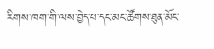རིགས་ཁག་གི་ལས་བྱེད་པ་དང་མང་ཚོགས་ཐུན་མོང་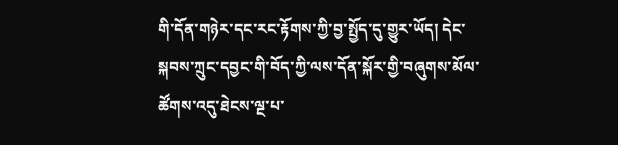གི་དོན་གཉེར་དང་རང་རྟོགས་ཀྱི་བྱ་སྤྱོད་དུ་གྱུར་ཡོད། དེང་སྐབས་ཀྲུང་དབྱང་གི་བོད་ཀྱི་ལས་དོན་སྐོར་གྱི་བཞུགས་མོལ་ཚོགས་འདུ་ཐེངས་ལྔ་པ་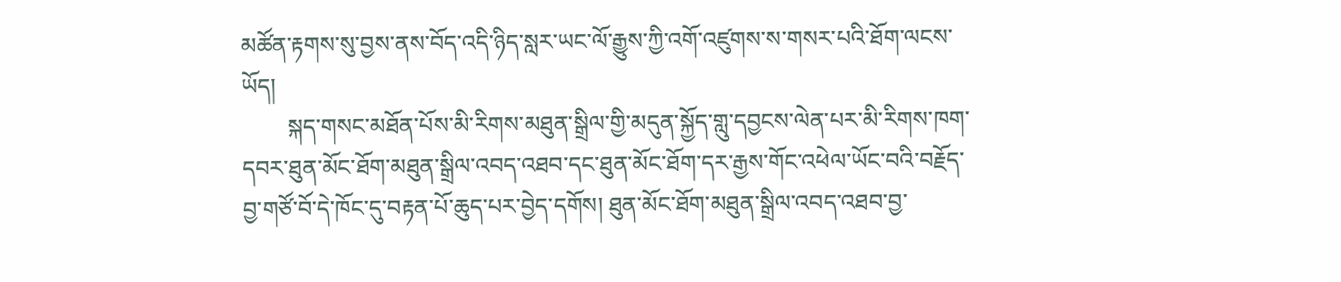མཚོན་རྟགས་སུ་བྱས་ནས་བོད་འདི་ཉིད་སླར་ཡང་ལོ་རྒྱུས་ཀྱི་འགོ་འཛུགས་ས་གསར་པའི་ཐོག་ལངས་ཡོད།
        སྐད་གསང་མཐོན་པོས་མི་རིགས་མཐུན་སྒྲིལ་གྱི་མདུན་སྐྱོད་གླུ་དབྱངས་ལེན་པར་མི་རིགས་ཁག་དབར་ཐུན་མོང་ཐོག་མཐུན་སྒྲིལ་འབད་འཐབ་དང་ཐུན་མོང་ཐོག་དར་རྒྱས་གོང་འཕེལ་ཡོང་བའི་བརྗོད་བྱ་གཙོ་བོ་དེ་ཁོང་དུ་བརྟན་པོ་ཆུད་པར་བྱེད་དགོས། ཐུན་མོང་ཐོག་མཐུན་སྒྲིལ་འབད་འཐབ་བྱ་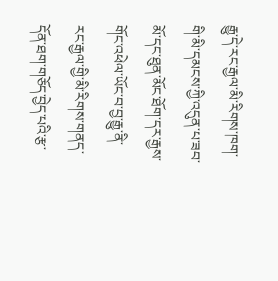རྒྱུ་དེ་རང་རྒྱལ་མི་རིགས་ཁག་གི་མི་དམངས་ཀྱི་འདུན་པ་ཟབ་མོ་དང་ཐུན་མོང་ཐོག་དར་རྒྱས་གོང་འཕེལ་ཡོང་བ་བྱ་རྒྱུ་ནི་རང་རྒྱལ་གྱི་མི་རིགས་གནད་དོན་ཐག་གཅོད་བྱེད་པའི་རྩ་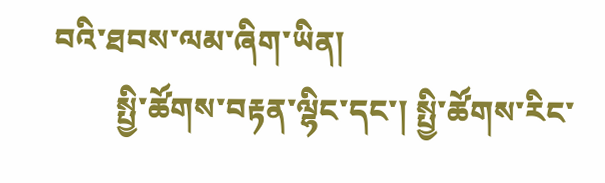བའི་ཐབས་ལམ་ཞིག་ཡིན།
        སྤྱི་ཚོགས་བརྟན་ལྷིང་དང་། སྤྱི་ཚོགས་རིང་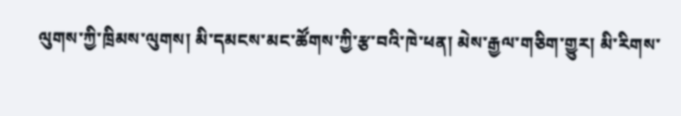ལུགས་ཀྱི་ཁྲིམས་ལུགས། མི་དམངས་མང་ཚོགས་ཀྱི་རྩ་བའི་ཁེ་ཕན། མེས་རྒྱལ་གཅིག་གྱུར། མི་རིགས་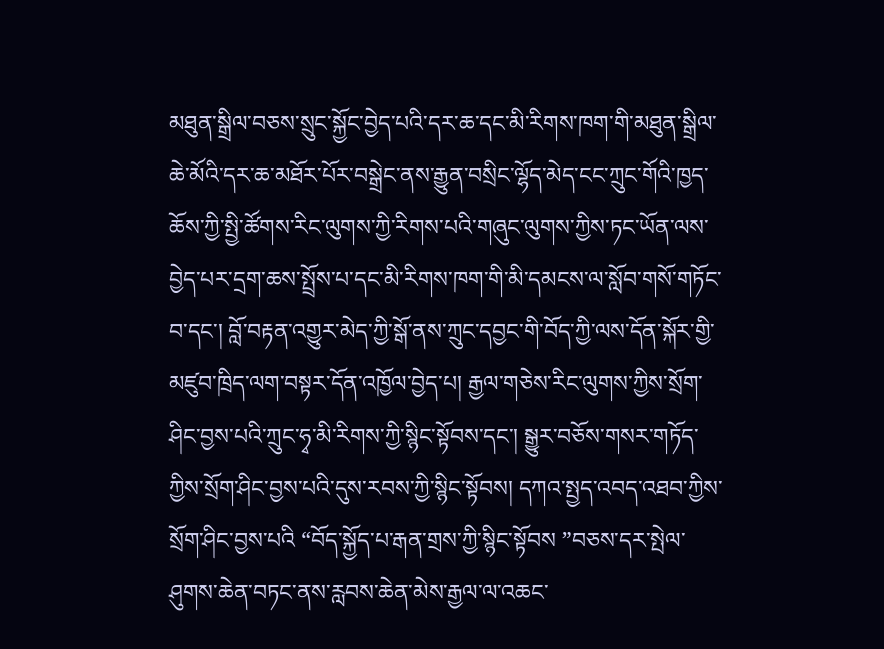མཐུན་སྒྲིལ་བཅས་སྲུང་སྐྱོང་བྱེད་པའི་དར་ཆ་དང་མི་རིགས་ཁག་གི་མཐུན་སྒྲིལ་ཆེ་མོའི་དར་ཆ་མཐོར་པོར་བསྒྲེང་ནས་རྒྱུན་བསྲིང་ལྷོད་མེད་ངང་ཀྲུང་གོའི་ཁྱད་ཆོས་ཀྱི་སྤྱི་ཚོགས་རིང་ལུགས་ཀྱི་རིགས་པའི་གཞུང་ལུགས་ཀྱིས་ཏང་ཡོན་ལས་བྱེད་པར་དྲག་ཆས་སྤྲོས་པ་དང་མི་རིགས་ཁག་གི་མི་དམངས་ལ་སློབ་གསོ་གཏོང་བ་དང་། བློ་བརྟན་འགྱུར་མེད་ཀྱི་སྒོ་ནས་ཀྲུང་དབྱང་གི་བོད་ཀྱི་ལས་དོན་སྐོར་གྱི་མཛུབ་ཁྲིད་ལག་བསྟར་དོན་འཁྱོལ་བྱེད་པ། རྒྱལ་གཅེས་རིང་ལུགས་ཀྱིས་སྲོག་ཤིང་བྱས་པའི་ཀྲུང་ཧྭ་མི་རིགས་ཀྱི་སྙིང་སྟོབས་དང་། སྒྱུར་བཅོས་གསར་གཏོད་ཀྱིས་སྲོག་ཤིང་བྱས་པའི་དུས་རབས་ཀྱི་སྙིང་སྟོབས། དཀའ་སྤྱད་འབད་འཐབ་ཀྱིས་སྲོག་ཤིང་བྱས་པའི “བོད་སྐྱོད་པ་རྒན་གྲས་ཀྱི་སྙིང་སྟོབས ”བཅས་དར་སྤེལ་ཤུགས་ཆེན་བཏང་ནས་རླབས་ཆེན་མེས་རྒྱལ་ལ་འཆང་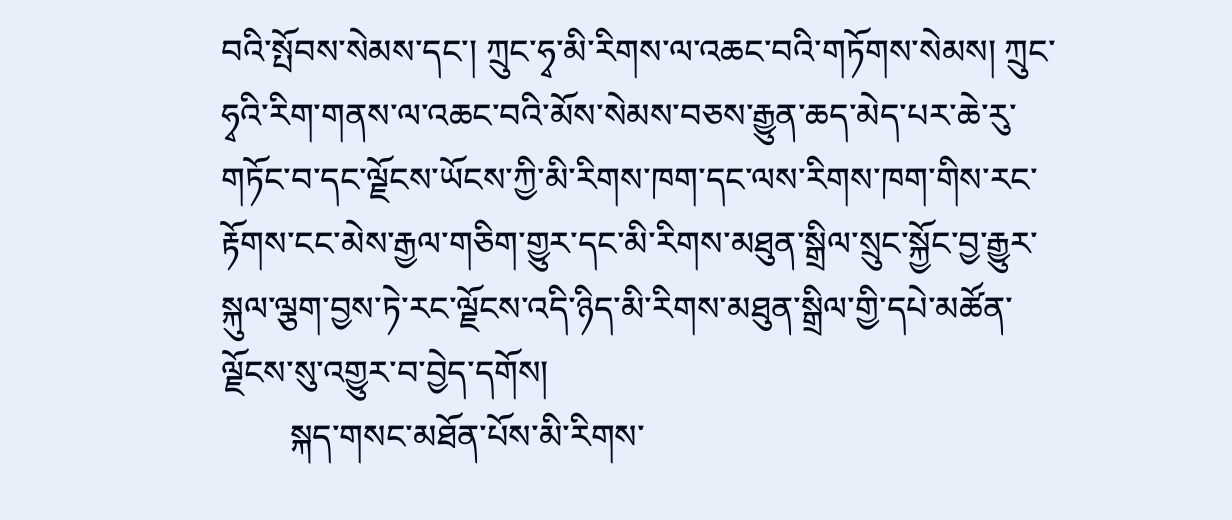བའི་སྤོབས་སེམས་དང་། ཀྲུང་ཧྭ་མི་རིགས་ལ་འཆང་བའི་གཏོགས་སེམས། ཀྲུང་ཧྭའི་རིག་གནས་ལ་འཆང་བའི་མོས་སེམས་བཅས་རྒྱུན་ཆད་མེད་པར་ཆེ་རུ་གཏོང་བ་དང་ལྗོངས་ཡོངས་ཀྱི་མི་རིགས་ཁག་དང་ལས་རིགས་ཁག་གིས་རང་རྟོགས་ངང་མེས་རྒྱལ་གཅིག་གྱུར་དང་མི་རིགས་མཐུན་སྒྲིལ་སྲུང་སྐྱོང་བྱ་རྒྱུར་སྐུལ་ལྕག་བྱས་ཏེ་རང་ལྗོངས་འདི་ཉིད་མི་རིགས་མཐུན་སྒྲིལ་གྱི་དཔེ་མཚོན་ལྗོངས་སུ་འགྱུར་བ་བྱེད་དགོས།
        སྐད་གསང་མཐོན་པོས་མི་རིགས་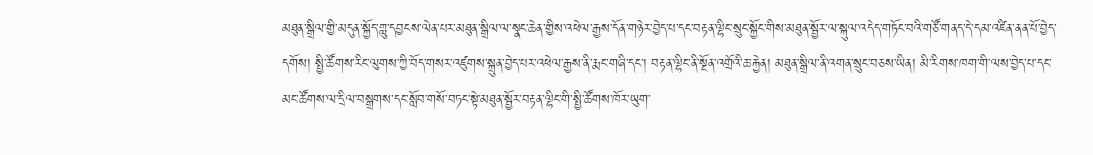མཐུན་སྒྲིལ་གྱི་མདུན་སྐྱོད་གླུ་དབྱངས་ལེན་པར་མཐུན་སྒྲིལ་ལ་སྣང་ཆེན་གྱིས་འཕེལ་རྒྱས་དོན་གཉེར་བྱེད་པ་དང་བརྟན་ལྷིང་སྲུང་སྐྱོང་གིས་མཐུན་སྦྱོར་ལ་སྐུལ་འདེད་གཏོང་བའི་གཙོ་གནད་དེ་དམ་འཛིན་ནན་པོ་བྱེད་དགོས། སྤྱི་ཚོགས་རིང་ལུགས་ཀྱི་བོད་གསར་འཛུགས་སྐྲུན་བྱེད་པར་འཕེལ་རྒྱས་ནི་རྨང་གཞི་དང་། བརྟན་ལྷིང་ནི་སྔོན་འགྲོའི་ཆ་རྐྱེན། མཐུན་སྒྲིལ་ནི་འགན་སྲུང་བཅས་ཡིན། མི་རིགས་ཁག་གི་ལས་བྱེད་པ་དང་མང་ཚོགས་ལ་དྲིལ་བསྒྲགས་དང་སློབ་གསོ་བཏང་སྟེ་མཐུན་སྦྱོར་བརྟན་ལྷིང་གི་སྤྱི་ཚོགས་ཁོར་ཡུག་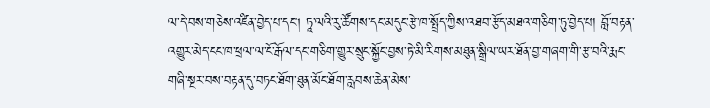ལ་དེ་བས་གཅེས་འཛིན་བྱེད་པ་དང། ཏཱ་ལའི་རུ་ཚོགས་དང་མདུང་རྩེ་ཁ་སྤྲོད་ཀྱིས་འཐབ་རྩོད་མཐའ་གཅིག་ཏུ་བྱེད་པ། བློ་བརྟན་འགྱུར་མེད་ངང་ཁ་ཕྲལ་ལ་ངོ་རྒོལ་དང་གཅིག་གྱུར་སྲུང་སྐྱོང་བྱས་ཏེ་མི་རིགས་མཐུན་སྒྲིལ་ཡར་ཐོན་བྱ་གཞག་གི་རྩ་བའི་རྨང་གཞི་སྔར་བས་བརྟན་དུ་བཏང་ཐོག་ཐུན་མོང་ཐོག་རླབས་ཆེན་མེས་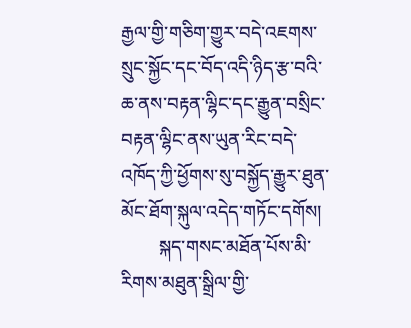རྒྱལ་གྱི་གཅིག་གྱུར་བདེ་འཇགས་སྲུང་སྐྱོང་དང་བོད་འདི་ཉིད་རྩ་བའི་ཆ་ནས་བརྟན་ལྷིང་དང་རྒྱུན་བསྲིང་བརྟན་ལྷིང་ནས་ཡུན་རིང་བདེ་འཁོད་ཀྱི་ཕྱོགས་སུ་བསྐྱོད་རྒྱུར་ཐུན་མོང་ཐོག་སྐུལ་འདེད་གཏོང་དགོས།
        སྐད་གསང་མཐོན་པོས་མི་རིགས་མཐུན་སྒྲིལ་གྱི་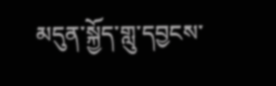མདུན་སྐྱོད་གླུ་དབྱངས་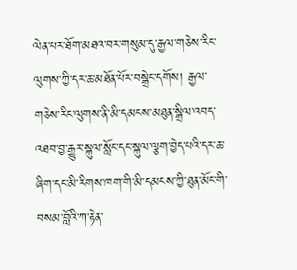ལེན་པར་ཐོག་མཐའ་བར་གསུམ་དུ་རྒྱལ་གཅེས་རིང་ལུགས་ཀྱི་དར་ཆ་མཐོན་པོར་བསྒྲེང་དགོས། རྒྱལ་གཅེས་རིང་ལུགས་ནི་མི་དམངས་མཐུན་སྒྲིལ་འབད་འཐབ་བྱ་རྒྱུར་སྐུལ་སློང་དང་སྐུལ་ལྕག་བྱེད་པའི་དར་ཆ་ཞིག་དང་མི་རིགས་ཁག་གི་མི་དམངས་ཀྱི་ཐུན་མོང་གི་བསམ་བློའི་ཀ་རྟེན་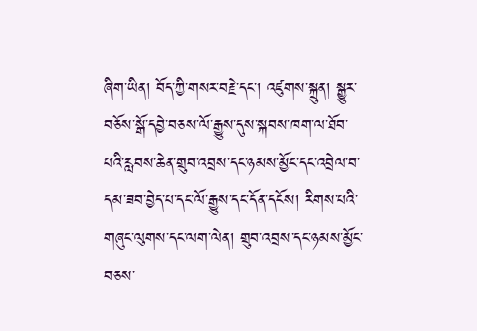ཞིག་ཡིན། བོད་ཀྱི་གསར་བརྗེ་དང་། འཛུགས་སྐྲུན། སྒྱུར་བཅོས་སྒོ་དབྱེ་བཅས་ལོ་རྒྱུས་དུས་སྐབས་ཁག་ལ་ཐོབ་པའི་རླབས་ཆེན་གྲུབ་འབྲས་དང་ཉམས་མྱོང་དང་འབྲེལ་བ་དམ་ཟབ་བྱེད་པ་དང་ལོ་རྒྱུས་དང་དོན་དངོས། རིགས་པའི་གཞུང་ལུགས་དང་ལག་ལེན། གྲུབ་འབྲས་དང་ཉམས་མྱོང་བཅས་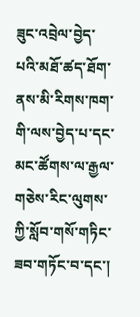ཟུང་འབྲེལ་བྱེད་པའི་མཐོ་ཚད་ཐོག་ནས་མི་རིགས་ཁག་གི་ལས་བྱེད་པ་དང་མང་ཚོགས་ལ་རྒྱལ་གཅེས་རིང་ལུགས་ཀྱི་སློབ་གསོ་གཏིང་ཟབ་གཏོང་བ་དང་།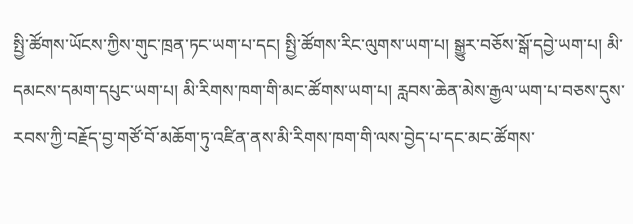སྤྱི་ཚོགས་ཡོངས་ཀྱིས་གུང་ཁྲན་ཏང་ཡག་པ་དང། སྤྱི་ཚོགས་རིང་ལུགས་ཡག་པ། སྒྱུར་བཅོས་སྒོ་དབྱེ་ཡག་པ། མི་དམངས་དམག་དཔུང་ཡག་པ། མི་རིགས་ཁག་གི་མང་ཚོགས་ཡག་པ། རླབས་ཆེན་མེས་རྒྱལ་ཡག་པ་བཅས་དུས་རབས་ཀྱི་བརྗོད་བྱ་གཙོ་བོ་མཆོག་ཏུ་འཛིན་ནས་མི་རིགས་ཁག་གི་ལས་བྱེད་པ་དང་མང་ཚོགས་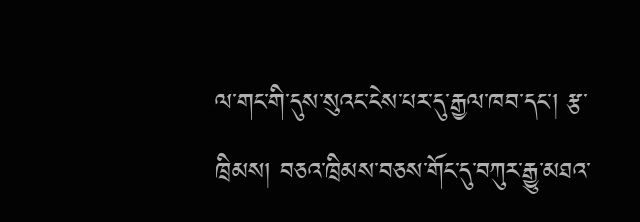ལ་གང་གི་དུས་སུའང་ངེས་པར་དུ་རྒྱལ་ཁབ་དང་། རྩ་ཁྲིམས། བཅའ་ཁྲིམས་བཅས་གོང་དུ་བཀུར་རྒྱུ་མཐའ་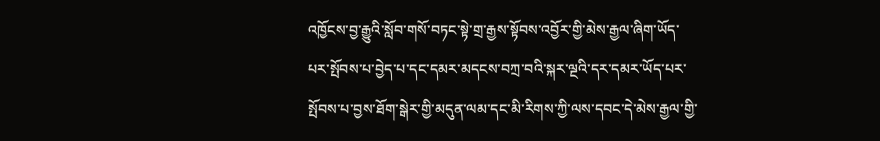འཁྱོངས་བྱ་རྒྱུའི་སློབ་གསོ་བཏང་སྟེ་གྲ་རྒྱས་སྟོབས་འབྱོར་གྱི་མེས་རྒྱལ་ཞིག་ཡོད་པར་སྤོབས་པ་བྱེད་པ་དང་དམར་མདངས་བཀྲ་བའི་སྐར་ལྔའི་དར་དམར་ཡོད་པར་སྤོབས་པ་བྱས་ཐོག་སྒེར་གྱི་མདུན་ལམ་དང་མི་རིགས་ཀྱི་ལས་དབང་དེ་མེས་རྒྱལ་གྱི་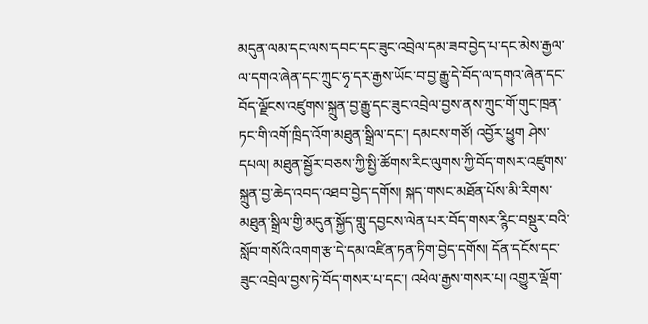མདུན་ལམ་དང་ལས་དབང་དང་ཟུང་འབྲེལ་དམ་ཟབ་བྱེད་པ་དང་མེས་རྒྱལ་ལ་དགའ་ཞེན་དང་ཀྲུང་ཧྭ་དར་རྒྱས་ཡོང་བ་བྱ་རྒྱུ་དེ་བོད་ལ་དགའ་ཞེན་དང་བོད་ལྗོངས་འཛུགས་སྐྲུན་བྱ་རྒྱུ་དང་ཟུང་འབྲེལ་བྱས་ནས་ཀྲུང་གོ་གུང་ཁྲན་ཏང་གི་འགོ་ཁྲིད་འོག་མཐུན་སྒྲིལ་དང་། དམངས་གཙོ། འབྱོར་ཕྱུག ཤེས་དཔལ། མཐུན་སྦྱོར་བཅས་ཀྱི་སྤྱི་ཚོགས་རིང་ལུགས་ཀྱི་བོད་གསར་འཛུགས་སྐྲུན་བྱ་ཆེད་འབད་འཐབ་བྱེད་དགོས། སྐད་གསང་མཐོན་པོས་མི་རིགས་མཐུན་སྒྲིལ་གྱི་མདུན་སྐྱོད་གླུ་དབྱངས་ལེན་པར་བོད་གསར་ཪྙིང་བསྡུར་བའི་སློབ་གསོའི་འགག་རྩ་དེ་དམ་འཛིན་ཏན་ཏིག་བྱེད་དགོས། དོན་དངོས་དང་ཟུང་འབྲེལ་བྱས་ཏེ་བོད་གསར་པ་དང་། འཕེལ་རྒྱས་གསར་པ། འགྱུར་ལྡོག་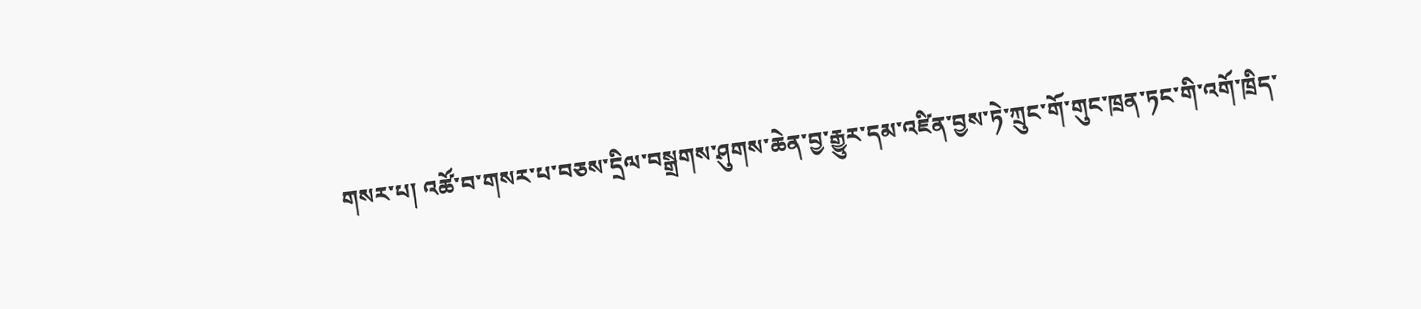གསར་པ། འཚོ་བ་གསར་པ་བཅས་དྲིལ་བསྒྲགས་ཤུགས་ཆེན་བྱ་རྒྱུར་དམ་འཛིན་བྱས་ཏེ་ཀྲུང་གོ་གུང་ཁྲན་ཏང་གི་འགོ་ཁྲིད་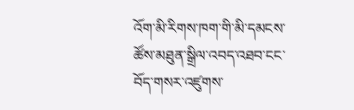འོག་མི་རིགས་ཁག་གི་མི་དམངས་ཚོས་མཐུན་སྒྲིལ་འབད་འཐབ་ངང་བོད་གསར་འཛུགས་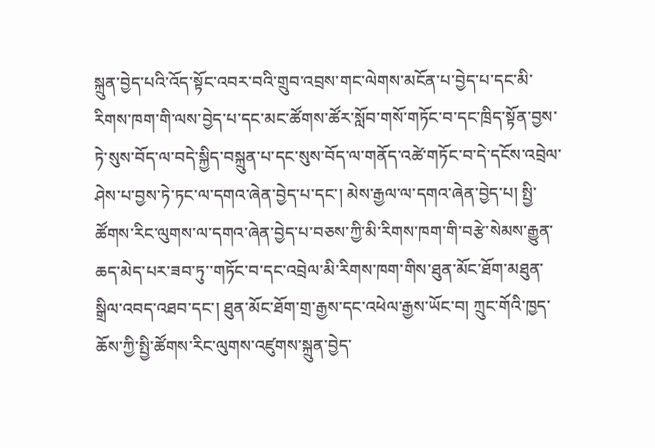སྐྲུན་བྱེད་པའི་འོད་སྟོང་འབར་བའི་གྲུབ་འབྲས་གང་ལེགས་མངོན་པ་བྱེད་པ་དང་མི་རིགས་ཁག་གི་ལས་བྱེད་པ་དང་མང་ཚོགས་ཚོར་སློབ་གསོ་གཏོང་བ་དང་ཁྲིད་སྟོན་བྱས་ཏེ་སུས་བོད་ལ་བདེ་སྐྱིད་བསྐྲུན་པ་དང་སུས་བོད་ལ་གནོད་འཚེ་གཏོང་བ་དེ་དངོས་འབྲེལ་ཤེས་པ་བྱས་ཏེ་ཏང་ལ་དགའ་ཞེན་བྱེད་པ་དང་། མེས་རྒྱལ་ལ་དགའ་ཞེན་བྱེད་པ། སྤྱི་ཚོགས་རིང་ལུགས་ལ་དགའ་ཞེན་བྱེད་པ་བཅས་ཀྱི་མི་རིགས་ཁག་གི་བརྩེ་སེམས་རྒྱུན་ཆད་མེད་པར་ཟབ་ཏུ་་གཏོང་བ་དང་འབྲེལ་མི་རིགས་ཁག་གིས་ཐུན་མོང་ཐོག་མཐུན་སྒྲིལ་འབད་འཐབ་དང་། ཐུན་མོང་ཐོག་གྲ་རྒྱས་དང་འཕེལ་རྒྱས་ཡོང་བ། ཀྲུང་གོའི་ཁྱད་ཆོས་ཀྱི་སྤྱི་ཚོགས་རིང་ལུགས་འཛུགས་སྐྲུན་བྱེད་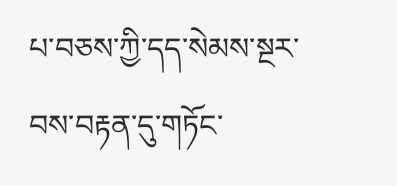པ་བཅས་ཀྱི་དད་སེམས་སྔར་བས་བརྟན་དུ་གཏོང་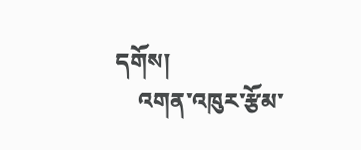དགོས།
    འགན་འཁུར་རྩོམ་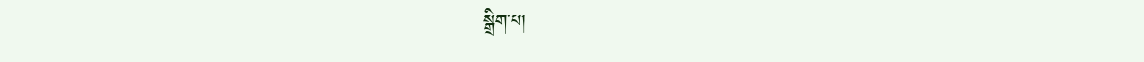སྒྲིག་པ།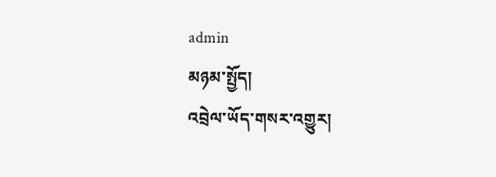admin
མཉམ་སྤྱོད།
འབྲེལ་ཡོད་གསར་འགྱུར།